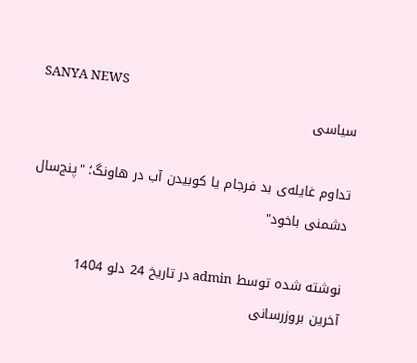SANYA NEWS
سیاسی

تداوم غایله‌ی بد فرجام یا کوبیدن آب در هاونگ؛ "پنج‌سال دشمنی باخود"

نوشته شده توسط admin در تاریخ 24 دلو 1404
آخرین بروزرسانی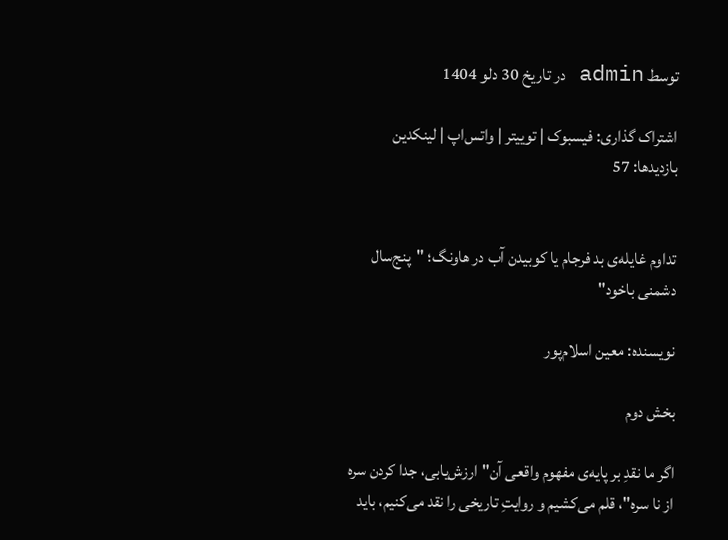توسط admin در تاریخ 30 دلو 1404

اشتراک گذاری: فیسبوک | توییتر | واتس‌اپ | لینکدین
بازدیدها: 57


تداوم غایله‌ی بد فرجام یا کوبیدن آب در هاونگ؛ "پنج‌سال دشمنی باخود"

نویسنده: معین اسلام‌پور

بخش دوم

اگر ما نقدِ بر پایه‌ی مفهوم واقعی آن"ارزش‌یابی، جدا کردن سره از نا سره"، قلم می‌کشیم و روایتِ تاریخی را نقد می‌کنیم، باید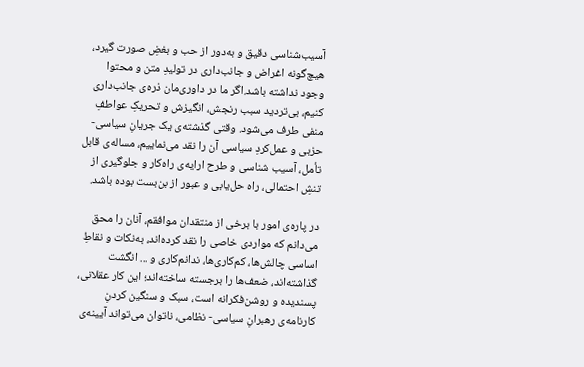آسیب‌شناسی دقیق و به‌دور از حب و بغضِ صورت گیرد، هیچ‌گونه اغراض و جانب‌داری در تولیدِ متن و محتوا وجود نداشته باشد.اگر ما در داوری‌مان ذره‌ی جانب‌داری کنیم، بی‌تردید سبب رنجش، انگیزش و تحریکِ عواطفِ منفی طرف می‌شود. وقتی گذشته‌ی یک جریانِ سیاسی- حزبی و عمل‌کردِ سیاسی آن را نقد می‌نماییم، مساله‌ی قابل تأمل، آسیب‌ شناسی و طرح ارایه‌ی راه‌کار و جلوگیری از تنشِ احتمالی، راه حل‌یابی و عبور از بن‌بست بوده باشد.

در پاره‌ی امور با برخی از منتقدان موافقم، آنان را محق می‌دانم که مواردی خاصی را نقد کرده‌اند، به‌نکات و نقاطِ اساسی چالش‌ها، کم‌کاری‌ها، ندانم‌کاری و ... انگشت گذاشته‌اند، ضعف‌ها را برجسته ساخته‌اند؛ این کار عقلانی، پسندیده و روشن‌فکرانه است، سبک و سنگین کردنِ کارنامه‌ی رهبرانِ سیاسی- نظامی، ناتوان می‌تواند آیینه‌ی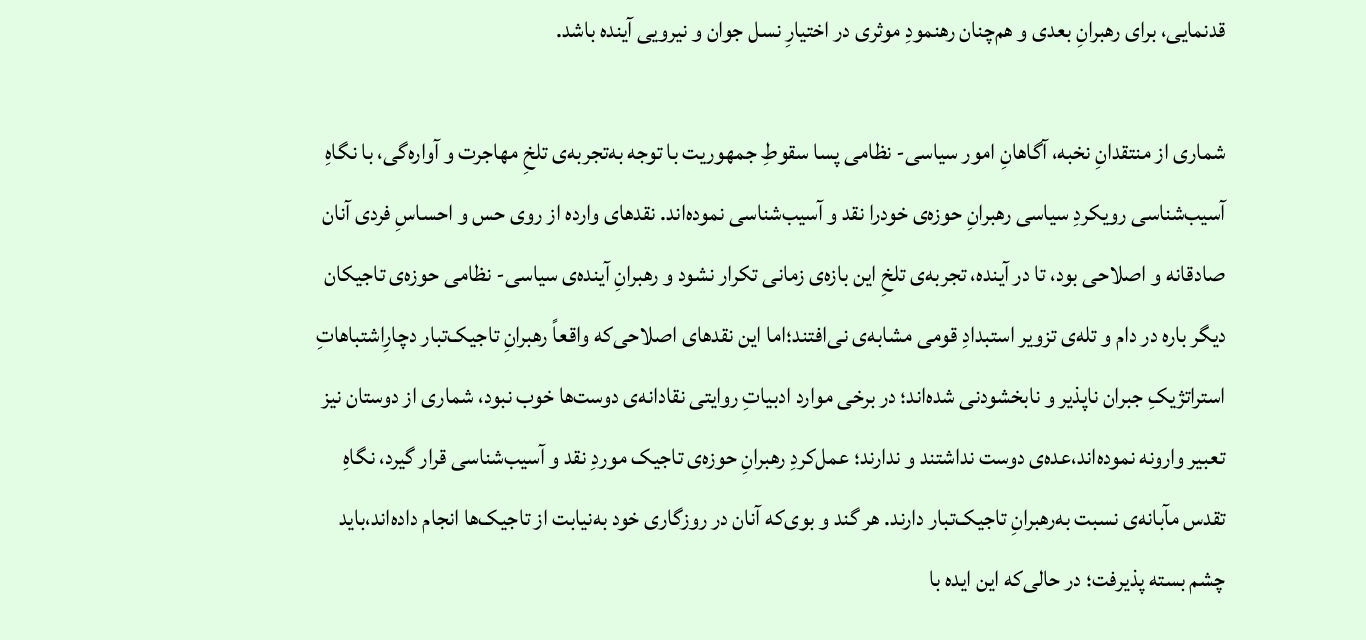قدنمایی، برای رهبرانِ بعدی و هم‌چنان رهنمودِ موثری در اختیارِ نسل جوان و نیرویی آینده باشد.

شماری از منتقدانِ نخبه، آگاهانِ امور سیاسی- نظامی پسا سقوطِ جمهوریت با توجه به‌تجربه‌ی تلخِ مهاجرت و آواره‌گی، با نگاهِ آسیب‌شناسی رویکردِ سیاسی رهبرانِ حوزه‌ی خودرا نقد و آسیب‌شناسی نموده‌اند. نقدهای وارده از روی حس و احساسِ فردی آنان صادقانه و اصلاحی بود، تا در آینده، تجربه‌ی تلخِ این بازه‌ی زمانی تکرار نشود و رهبرانِ آینده‌ی سیاسی- نظامی حوزه‌ی تاجیکان دیگر باره در دام و تله‌ی تزویر استبدادِ قومی مشابه‌ی نی‌افتند؛اما این نقدهای اصلاحی‌که واقعاً رهبرانِ تاجیک‌تبار دچارِاشتباهاتِ استراتژیکِ جبران ناپذیر و نابخشودنی شده‌اند؛ در برخی موارد ادبیاتِ روایتی نقادانه‌ی دوست‌ها خوب نبود، شماری از دوستان نیز تعبیر وارونه نموده‌اند،عده‌ی دوست نداشتند و ندارند؛ عمل‌کردِ رهبرانِ حوزه‌ی تاجیک موردِ نقد و آسیب‌شناسی قرار گیرد، نگاهِ تقدس مآبانه‌ی نسبت به‌رهبرانِ تاجیک‌تبار دارند. هر گند و بوی‌که آنان در روزگاری خود به‌نیابت از تاجیک‌ها انجام داده‌اند،باید چشم بسته پذیرفت؛ در حالی‌که این ایده با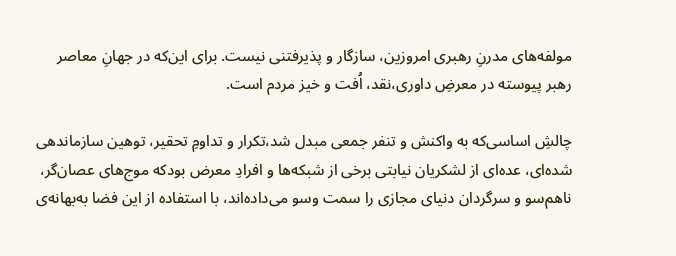مولفه‌های مدرنِ رهبری امروزین، سازگار و پذیرفتنی نیست. برای این‌که در جهانِ معاصر رهبر پیوسته در معرضِ داوری،نقد، اُفت و خیز مردم است.

چالشِ اساسی‌که به واکنش و تنفر جمعی مبدل شد،تکرار و تداومِ تحقیر، توهین سازماندهی شده‌ای، عده‌ای از لشکریان نیابتی برخی از شبکه‌ها و افرادِ معرض بودکه موج‌های عصان‌گر، ناهم‌سو و سرگردان دنیای مجازی را سمت و‌سو می‌داده‌اند، با استفاده از این فضا به‌بهانه‌ی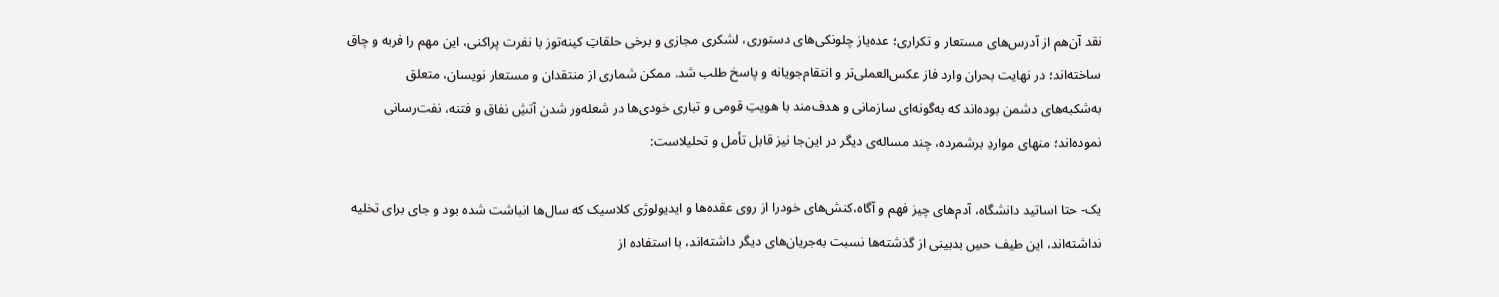نقد آن‌هم از آدرس‌های مستعار و تکراری؛ عده‌یاز چلونکی‌های دستوری، لشکری مجازی و برخی حلقاتِ کینه‌توز با نفرت پراکنی، این مهم را فربه و چاق ساخته‌اند؛ در نهایت بحران وارد فاز عکس‌العملی‌تر و انتقام‌جویانه و پاسخ طلب شد. ممکن شماری از منتقدان و مستعار نویسان، متعلق به‌شکبه‌های دشمن بوده‌اند که به‌گونه‌ای سازمانی و هدف‌مند با هویتِ قومی و تباری خودی‌ها در شعله‌ور شدن آتشِ نفاق و فتنه، نفت‌رسانی نموده‌اند؛ منهای مواردِ برشمرده، چند مساله‌ی دیگر در این‌جا نیز قابل تأمل و تحلیلاست:

یک- حتا اساتید دانشگاه، آدم‌های چیز فهم و آگاه،کنش‌های خودرا از روی عقده‌ها و ایدیولوژی کلاسیک که سال‌ها انباشت شده بود و جای برای تخلیه نداشته‌اند، این طیف حسِ بدبینی از گذشته‌ها نسبت به‌جریان‌های دیگر داشته‌اند، با استفاده از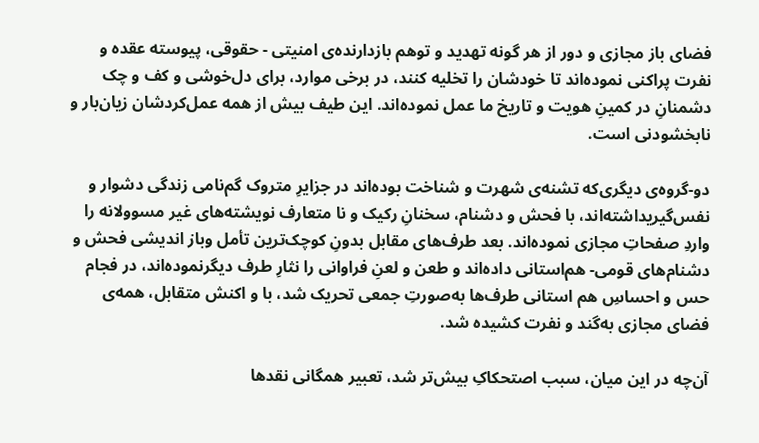فضای باز مجازی و دور از هر گونه تهدید و توهم بازدارنده‌ی امنیتی - حقوقی، پیوسته عقده و نفرت پراکنی نموده‌اند تا خودشان را تخلیه کنند، در برخی موارد، برای دل‌خوشی و کف و چک دشمنانِ در کمینِ هویت و تاریخ ما عمل نموده‌اند. این طیف بیش از همه عمل‌کردشان زیان‌بار و نابخشودنی است.

دو-گروه‌ی دیگری‌که تشنه‌ی شهرت و شناخت بوده‌اند در جزایرِ متروک گم‌نامی زندگی دشوار و نفس‌گیریداشته‌اند، با فحش و دشنام، سخنانِ رکیک و نا متعارف نویشته‌های غیر مسوولانه را واردِ صفحاتِ مجازی نموده‌اند. بعد طرف‌های مقابل بدونِ کوچک‌ترین تأمل وباز اندیشی فحش و دشنام‌های قومی- هم‌استانی داده‌اند و طعن و لعنِ فراوانی را نثارِ طرف دیگرنموده‌اند، در فجام حس و احساسِ هم استانی طرف‌ها به‌صورتِ جمعی تحریک شد، با و اکنش متقابل، همه‌ی فضای مجازی به‌گند و نفرت کشیده شد.

آن‌چه در این میان، سبب اصتحکاکِ بیش‌تر شد، تعبیر همگانی نقدها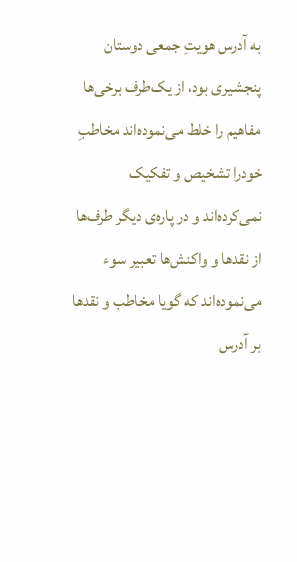به آدرس هویتِ جمعی دوستان پنجشیری بود، از یک‌طرف برخی‌ها مفاهیم را خلط می‌نموده‌اند مخاطبِ خودرا تشخیص و تفکیک نمی‌کرده‌اند و در پاره‌ی دیگر طرف‌ها از نقدها و واکنش‌ها تعبیر سوء می‌نموده‌اند که گویا مخاطب و نقدها بر آدرس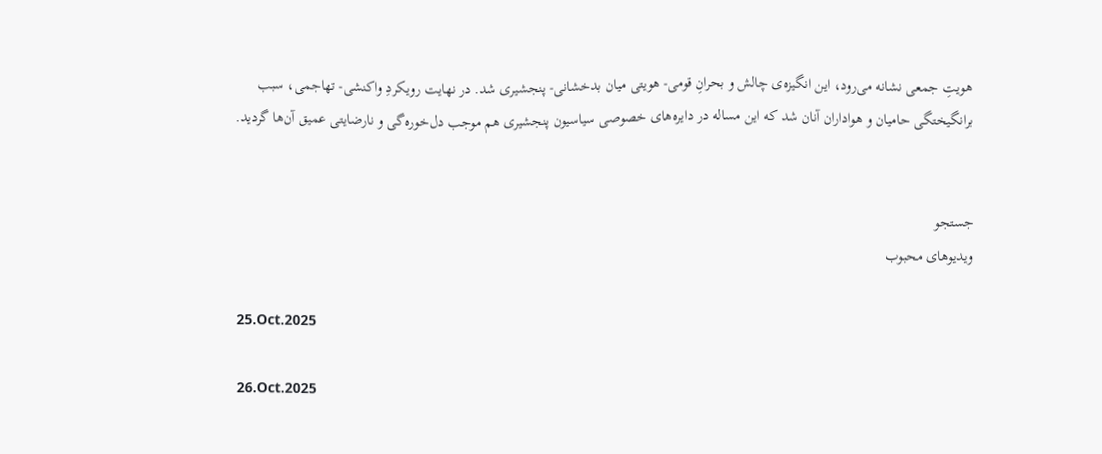هویتِ جمعی نشانه می‌رود، این انگیزه‌ی چالش و بحرانِ قومی- هویتی میان بدخشانی- پنجشیری شد. در نهایت رویکردِ واکنشی- تهاجمی، سبب برانگیختگی حامیان و هواداران آنان شد که این مساله در دایره‌های خصوصی سیاسیون پنجشیری هم موجب دل‌خوره‌گی و نارضایتی عمیق آن‌ها گردید.


جستجو
ویدیوهای محبوب

25.Oct.2025

26.Oct.2025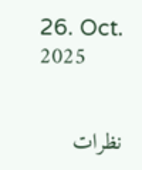26. Oct. 2025


نظرات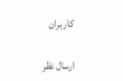کاربران

ارسال نظر